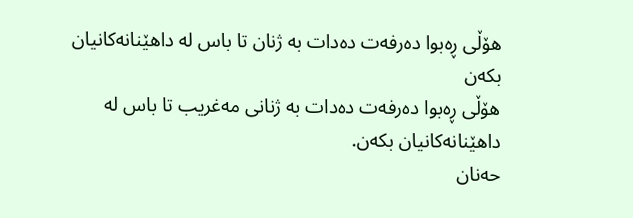هۆڵی ڕەبوا دەرفەت دەدات بە ژنان تا باس لە داهێنانەکانیان بکەن
هۆڵی ڕەبوا دەرفەت دەدات بە ژنانی مەغریب تا باس لە داهێنانەکانیان بکەن.
حەنان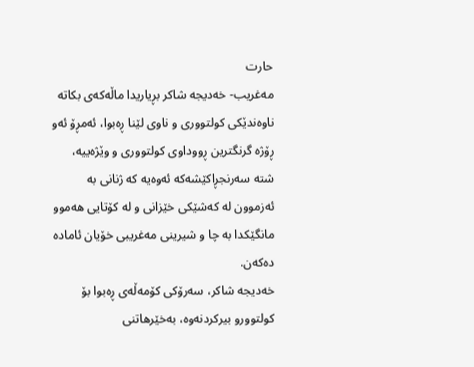حارت
مەغریب- خەدیجە شاکر بڕیاریدا ماڵەکەی بکاتە ناوەندێکی کولتووری و ناوی لێنا ڕەبوا، ئەمڕۆ ئەو ڕۆژە گرنگترین ڕووداوی کولتووری و وێژەییە، شتە سەرنجڕاکێشەکە ئەوەیە کە ژنانی بە ئەزموون لە کەشێکی خێزانی و لە کۆتایی هەموو مانگێکدا بە چا و شیرینی مەغریبی خۆیان ئامادە دەکەن.
خەدیجە شاکر، سەرۆکی کۆمەڵەی ڕەبوا بۆ کولتوورو بیرکردنەوە، بەخێرهاتنی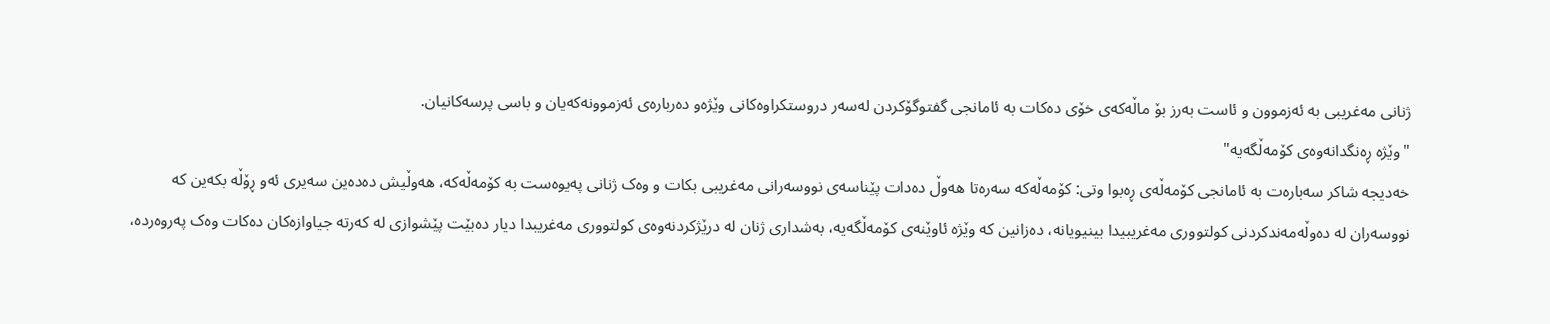ژنانی مەغریبی بە ئەزموون و ئاست بەرز بۆ ماڵەکەی خۆی دەکات بە ئامانجی گفتوگۆکردن لەسەر دروستکراوەکانی وێژەو دەربارەی ئەزموونەکەیان و باسی پرسەکانیان.
"وێژە ڕەنگدانەوەی کۆمەڵگەیە"
خەدیجە شاکر سەبارەت بە ئامانجی کۆمەڵەی ڕەبوا وتی: کۆمەڵەکە سەرەتا هەوڵ دەدات پێناسەی نووسەرانی مەغریبی بکات و وەک ژنانی پەیوەست بە کۆمەڵەکە، هەوڵیش دەدەین سەیری ئەو ڕۆڵە بکەین کە نووسەران لە دەوڵەمەندکردنی کولتووری مەغریبیدا بینیویانە، دەزانین کە وێژە ئاوێنەی کۆمەڵگەیە، بەشداری ژنان لە درێژکردنەوەی کولتووری مەغریبدا دیار دەبێت پێشوازی لە کەرتە جیاوازەکان دەکات وەک پەروەردە،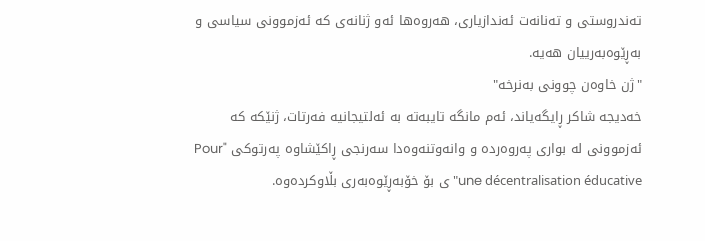تەندروستی و تەنانەت ئەندازیاری، هەروەها ئەو ژنانەی کە ئەزموونی سیاسی و بەڕێوەبەرییان هەیە.
"ژن خاوەن چوونی بەنرخە"
خەدیجە شاکر ڕایگەیاند، ئەم مانگە تایبەتە بە ئەلتیجانیە فەرتات، ژنێکە کە ئەزموونی لە بواری پەروەردە و وانەوتنەوەدا سەرنجی ڕاکێشاوە پەرتوکی "Pour une décentralisation éducative"ی بۆ خۆبەڕێوەبەری بڵاوکردەوە.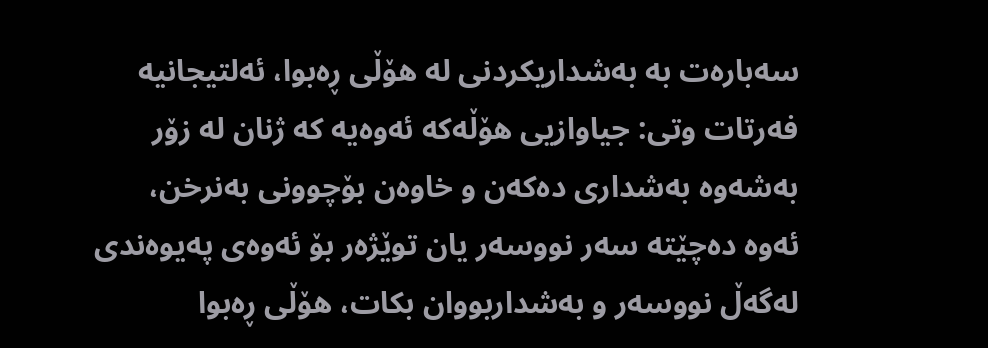سەبارەت بە بەشداریکردنی لە هۆڵی ڕەبوا، ئەلتیجانیە فەرتات وتی: جیاوازیی هۆڵەکە ئەوەیە کە ژنان لە زۆر بەشەوە بەشداری دەکەن و خاوەن بۆچوونی بەنرخن، ئەوە دەچێتە سەر نووسەر یان توێژەر بۆ ئەوەی پەیوەندی لەگەڵ نووسەر و بەشداربووان بکات، هۆڵی ڕەبوا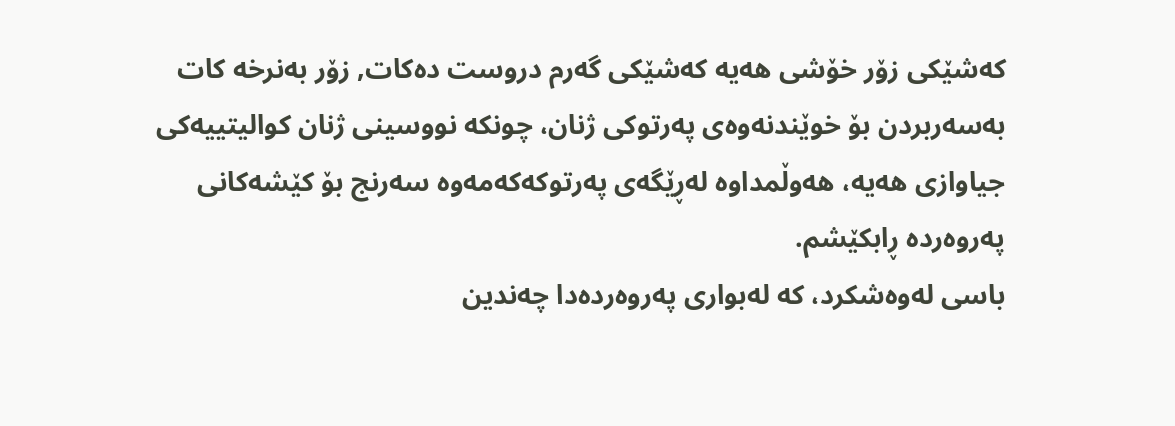کەشێکی زۆر خۆشی هەیە کەشێکی گەرم دروست دەکات, زۆر بەنرخە کات بەسەربردن بۆ خوێندنەوەی پەرتوکی ژنان، چونکە نووسینی ژنان کوالیتییەکی جیاوازی هەیە، هەوڵمداوە لەڕێگەی پەرتوکەکەمەوە سەرنج بۆ کێشەکانی پەروەردە ڕابکێشم.
باسی لەوەشکرد، کە لەبواری پەروەردەدا چەندین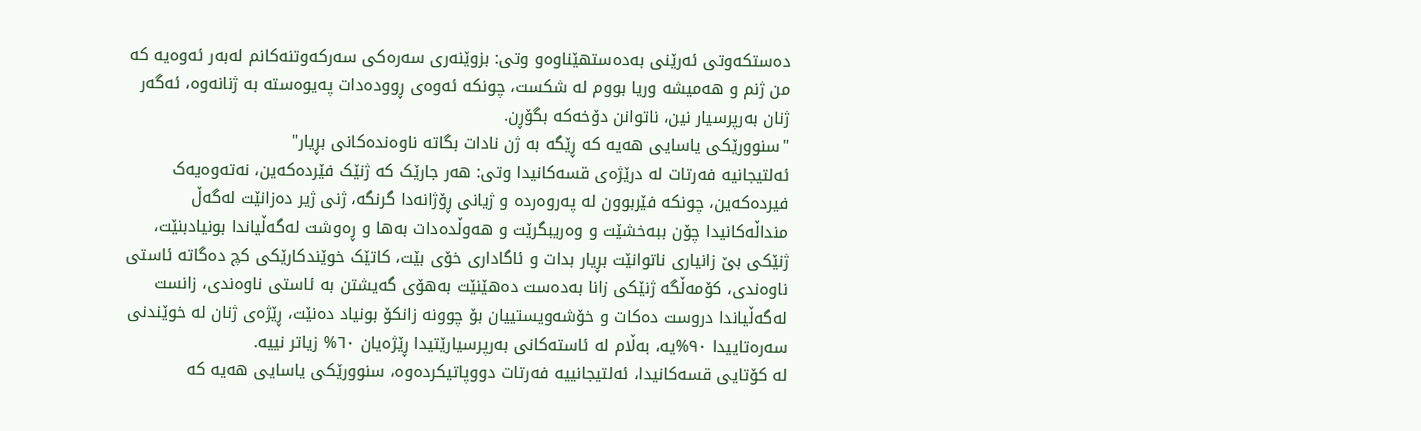دەستکەوتی ئەرێنی بەدەستهێناوەو وتی: بزوێنەری سەرەکی سەرکەوتنەکانم لەبەر ئەوەیە کە من ژنم و هەمیشە وریا بووم لە شکست، چونکە ئەوەی ڕوودەدات پەیوەستە بە ژنانەوە، ئەگەر ژنان بەرپرسیار نین، ناتوانن دۆخەکە بگۆڕن.
"سنوورێکی یاسایی هەیە کە ڕێگە بە ژن نادات بگاتە ناوەندەکانی بڕیار"
ئەلتیجانیە فەرتات لە درێژەی قسەکانیدا وتی: هەر جارێک کە ژنێک فێردەکەین، نەتەوەیەک فیردەکەین، چونکە فێربوون لە پەروەردە و ژیانی ڕۆژانەدا گرنگە، ژنی ژیر دەزانێت لەگەڵ منداڵەکانیدا چۆن ببەخشێت و وەریبگرێت و هەوڵدەدات بەها و ڕەوشت لەگەڵیاندا بونیادبنێت، ژنێکی بێ زانیاری ناتوانێت بڕیار بدات و ئاگاداری خۆی بێت، کاتێک خوێندکارێکی کچ دەگاتە ئاستی ناوەندی، کۆمەڵگە ژنێکی زانا بەدەست دەهێنێت بەهۆی گەیشتن بە ئاستی ناوەندی، زانست لەگەڵیاندا دروست دەکات و خۆشەویستییان بۆ چوونە زانکۆ بونیاد دەنێت، ڕێژەی ژنان لە خوێندنی سەرەتاییدا ٩٠%یە، بەڵام لە ئاستەکانی بەرپرسیارێتیدا ڕێژەیان ٦٠% زیاتر نییە.
لە کۆتایی قسەکانیدا، ئەلتیجانییە فەرتات دووپاتیکردەوە، سنوورێکی یاسایی هەیە کە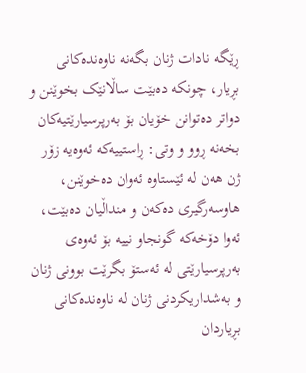ڕێگە نادات ژنان بگەنە ناوەندەکانی بڕیار، چونکە دەبێت ساڵانێک بخوێنن و دواتر دەتوانن خۆیان بۆ بەرپرسیارێتیەکان بخەنە ڕوو و وتی: ڕاستییەکە ئەوەیە زۆر ژن هەن لە ئێستاوە ئەوان دەخوێنن، هاوسەرگیری دەکەن و منداڵیان دەبێت، ئەوا دۆخەکە گونجاو نییە بۆ ئەوەی بەرپرسیارێتی لە ئەستۆ بگرێت بوونی ژنان و بەشداریکردنی ژنان لە ناوەندەکانی بڕیاردان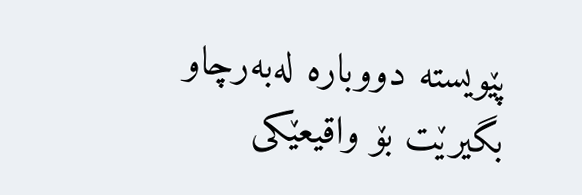پێویستە دووبارە لەبەرچاو بگیرێت بۆ واقیعێکی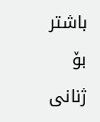باشتر بۆ ژنانی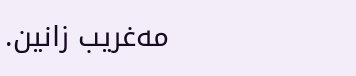مەغریب زانین.